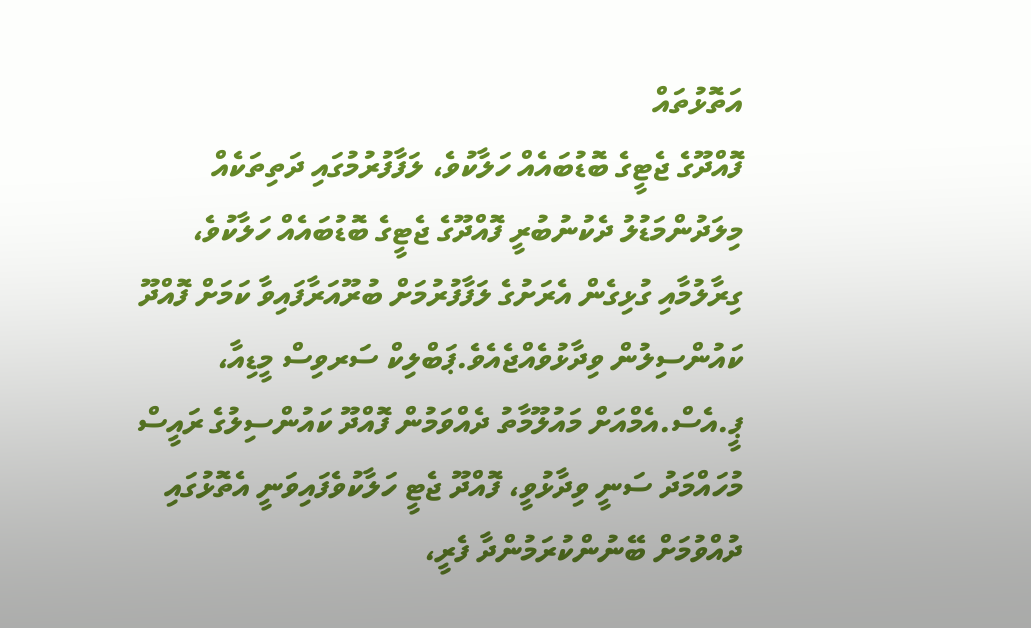އަތޮޅުތައް
ފޮއްދޫގެ ޖެޓީގެ ބޮޑުބައެއް ހަލާކުވެ، ލަފާފުރުމުގައި ދަތިތަކެއް
މިލަދުންމަޑުލު ދެކުނުބުރީ ފޮއްދޫގެ ޖެޓީގެ ބޮޑުބައެއް ހަލާކުވެ، ގިރާލުމާއި ގުޅިގެން އެރަށުގެ ލަފާފުރުމަށް ބުރޫއަރާފައިވާ ކަމަށް ފޮއްދޫ ކައުންސިލުން ވިދާޅުވެއްޖެއެވެ.ޕަބްލިކް ސަރވިސް މީޑިއާ، ޕީ.އެސް.އެމްއަށް މައުލޫމާތު ދެއްވަމުން ފޮއްދޫ ކައުންސިލުގެ ރައީސް މުހައްމަދު ސަނީ ވިދާޅުވީ، ފޮއްދޫ ޖެޓީ ހަލާކުވެފައިވަނީ އެތޮޅުގައި ދުއްވުމަށް ބޭނުންކުރަމުންދާ ފެރީ،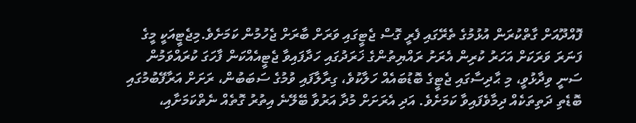ފޮއްދޫއަށް ގާތްކުރަން އުޅުމުގެ ތެރޭގައި ފެރީ ގޮސް ޖެޓީގައި ވަރަށް ބާރަށް ޖެހުމުން ކަމަށެވެ.މިޖެޓީއަކީ މީގެ ފަނަރަ ވަރަކަށް އަހަރު ކުރިން އެރަށު ރައްޔިތުންގެ ޚަރަދުގައި ހަދާފައިވާ ޖެޓީއެއްކަން ފާހަގަ ކުރައްވަމުން ސަނީ ވިދާޅުވީ، މި ޙާދިސާގައި ޖެޓީގެ ބޮޑުބައެއް ހަލާކުވެ، ގިރާލާފައި ވުމުގެ ސަބަބުން، ރަށަށް އަރާފޭބުމުގައި ބޮޑެތި ދަތިތަކެއް ދިމާވެފައިވާ ކަމަށެވެ. އަދި އެރަށަށް މުދާ އަރުވާ ބޭލޭނެ އިތުރު ގޮތެއް ނެތްކަމަށާއި،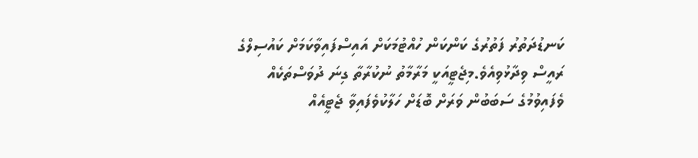ކަނޑުދަތުރު ފަތުރުގެ ކަންކަން ހުއްޓުމަކަށް އައިސްފައިވާކަމަށް ކައުސިލްގެ ރައީސް ވިދާޅުވިއެވެ.މިޖެޓީއަކީ މަރާމާތު ނުކުރާތާ ގިނަ ދުވަސްތަކެއް ވެފައިވުމުގެ ސަބަބުން ވަރަށް ބޮޑަށް ހަލާކުވެފައިވާ ޖެޓީއެއް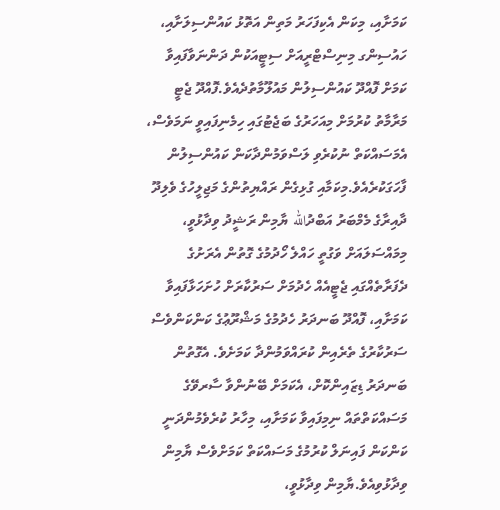ކަމަށާއި، މިކަން އެކިފަހަރު މަތިން އަތޮޅު ކައުންސިލަށާއި، ހައުސިންގ މިނިސްޓްރީއަށް ސިޓީއަކުން ދަންނަވާފައިވާ ކަމަށް ފޮއްދޫ ކައުންސިލުން މައުލޫމާތުދެއެވެ.ފޮއްދޫ ޖެޓީ މަރާމާތު ކުރުމަށް މިއަހަރުގެ ބަޖެޓުގައި ހިމެނިފައިވީ ނަމަވެސް، އެމަސައްކަތް ނުކުރެވި ލަސްވަމުންދާކަން ކައުންސިލުން ފާހަގަކުރެއެވެ.މިކަމާއި ގުޅިގެން ރައްޔިތުންގެ މަޖިލީހުގެ ވެލިދޫ ދާއިރާގެ މެމްބަރު އަބްދުالله ޔާމިން ރަޝީދު ވިދާޅުވީ، މިމައްސަލައަށް ވަގުތީ ހައްލެ ހޯދުމުގެ ގޮތުން އެރަށުގެ ދެފަރާތެއްގައި ޖެޓީއެއް ހެދުމަށް ސަރުކާރަށް ހުށަހަޅާފައިވާ ކަމަށާއި، ފޮއްދޫ ބަނދަރު ހެދުމުގެ މަޝްރޫޢުގެ ކަންކަންވެސް ސަރުކާރުގެ ތެރެއިން ކުރައްވަމުންދާ ކަމަށެވެ. އެގޮތުން ބަނދަރު ޑިޒައިންކޮށް، އެކަމަށް ބޭނުންވާ ސާރވޭގެ މަސައްކަތްތައް ނިމިފައިވާ ކަމަށާއި، މިހާރު ކުރެވެމުންދަނީ ކަންކަން ފައިނަލް ކުރުމުގެ މަސައްކަތް ކަމަށްވެސް ޔާމިން ވިދާޅުވިއެވެ.ޔާމިން ވިދާޅުވީ،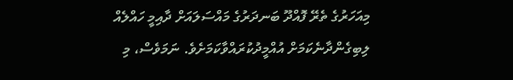މިއަހަރުގެ ތެރޭ ފޮއްދޫ ބަނދަރުގެ މައްސަލައަށް ދާއިމީ ހައްލެއް ލިބިގެންދާނެކަމަށް އުއްމީދުކުރައްވާކަމަށެވެ. ނަމަވެސް، މި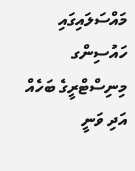މައްސަލައިގައި ހައުސިންގ މިނިސްޓްރީގެ ބަހެއް އަދި ވަނީ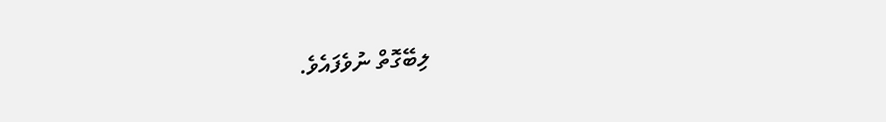ލިބޭގޮތް ނުވެފައެވެ.